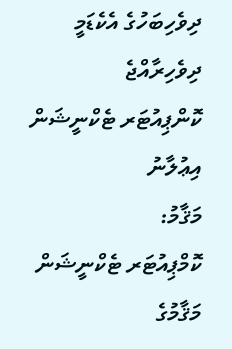ދިވެހިބަހުގެ އެކެޑަމީ
ދިވެހިރާއްޖެ
ކޮންޕިއުޓަރ ޓެކްނީޝަން
އިޢުލާނު
މަޤާމު:
ކޮމްޕިއުޓަރ ޓެކްނީޝަން
މަޤާމުގެ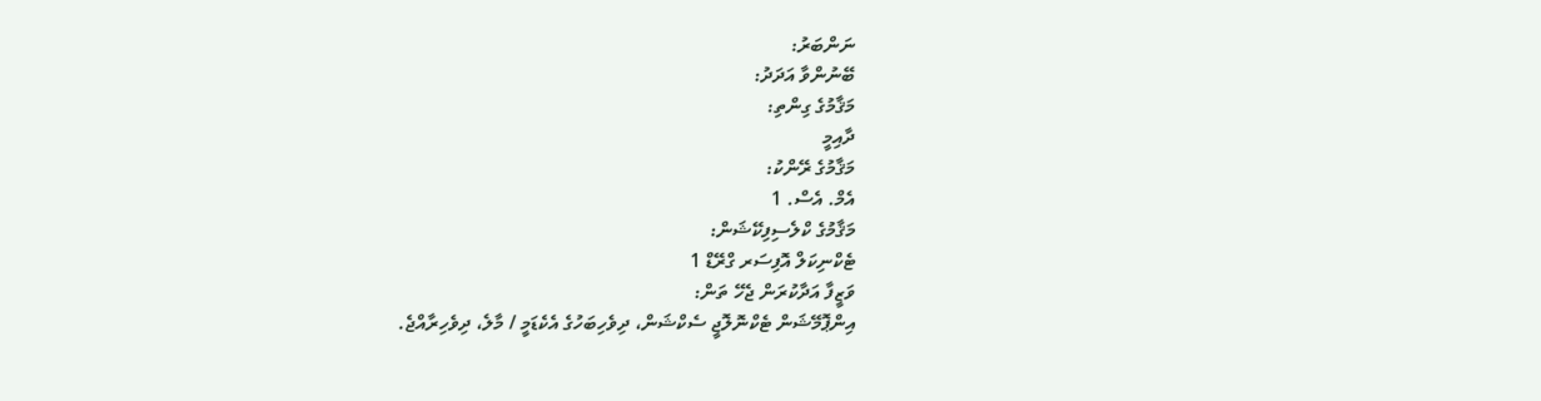ނަންބަރު:
ބޭނުންވާ އަދަދު:
މަޤާމުގެ ގިންތި:
ދާއިމީ
މަޤާމުގެ ރޭންކު:
އެމް. އެސް. 1
މަޤާމުގެ ކްލެސިފިކޭޝަން:
ޓެކްނިކަލް އޮފިސަރ ގްރޭޑް 1
ވަޒީފާ އަދާކުރަން ޖެހޭ ތަން:
އިންޕޮމޭޝަން ޓެކްނޮލޮޖީ ސެކްޝަން، ދިވެހިބަހުގެ އެކެޑަމީ / މާލެ، ދިވެހިރާއްޖެ.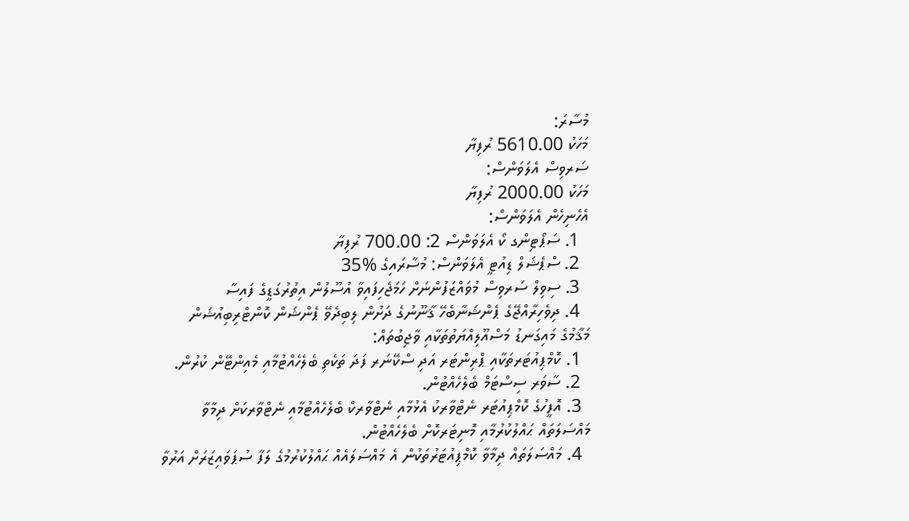މުސާރަ:
މަހަކު 5610.00 ރުފިޔާ
ސަރވިސް އެލަވަންސް:
މަހަކު 2000.00 ރުފިޔާ
އެހެނިހެން އެލަވަންސް:
  1. ސަޕޯޓިންގ ކޯ އެލަވަންސް 2: 700.00 ރުފިޔާ
  2. ސްޕެޝަލް ޑިއުޓީ އެލަވަންސް: މުސާރައިގެ %35
  3. ސިވިލް ސަރވިސް މުވައްޒަފުންނަށް ހަމަޖެހިފައިވާ އުސޫލުން އިތުރުގަޑީގެ ފައިސާ
  4. ދިވެހިރާއްޖޭގެ ޕެންޝަނާބެހޭ ޤާނޫނުގެ ދަށުން ލިބިދެވޭ ޕެންޝަން ކޮންޓްރިބިއުޝަން
މަޤާމުގެ މައިގަނޑު މަސްއޫލިއްޔަތުތަކާއި ވާޖިބުތައް:
  1. ކޮމްޕިއުޓަރތަކާއި ޕްރިންޓަރ އަދި ސްކޭނަރ ފަދަ ތަކެތި ބެލެހެއްޓުމާއި މެއިންޓޭން ކުރުން.
  2. ސާވަރ ސިސްޓަމް ބެލެހެއްޓުން.
  3. އޮފީހުގެ ކޮމްޕިއުޓަރ ނެޓްވާރކު އެޅުމާއި ނެޓްވާރކް ބެލެހެއްޓުމާއި ނެޓްވާރކަށް ދިމާވާ މައްސަލަތައް ޙައްލުކުރުމާއި މޮނިޓަރކޮށް ބެލެހެއްޓުން.
  4. މައްސަލަތައް ދިމާވާ ކޮމްޕިއުޓަރުތަކުން އެ މައްސަލައެއް ޙައްލުކުރުމުގެ ލަފާ ސުޕަވައިޒަރަށް އަރުވާ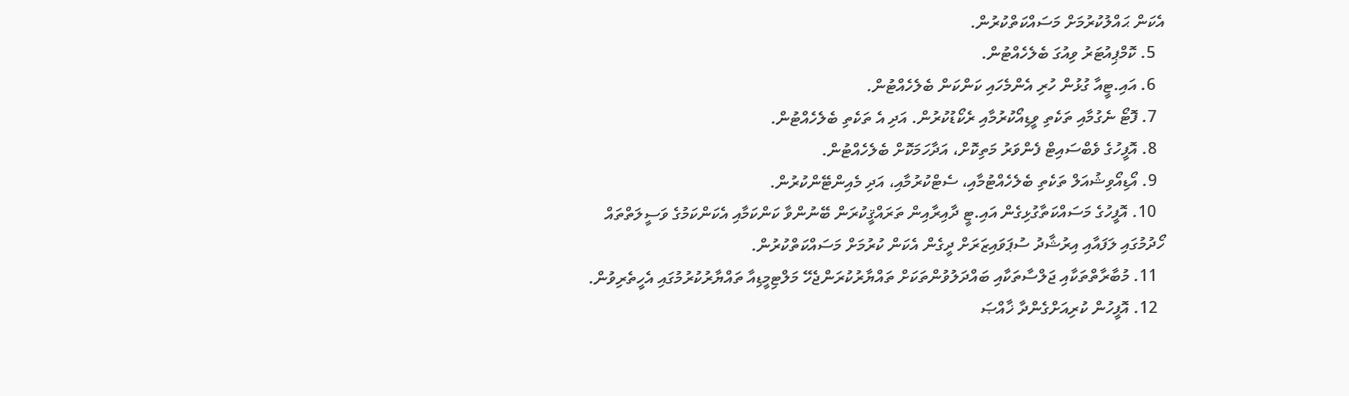އެކަން ޙައްލުކުރުމަށް މަސައްކަތްކުރުން.
  5. ކޮމްޕިއުޓަރު ވިއުގަ ބެލެހެއްޓުން.
  6. އައި.ޓީއާ ގުޅުން ހުރި އެންމެހައި ކަންކަން ބެލެހެއްޓުން.
  7. ފޮޓޯ ނެގުމާއި ތަކެތި ވީޑިއޯކުރުމާއި ރެކޯޑުކުރުން. އަދި އެ ތަކެތި ބެލެހެއްޓުން.
  8. އޮފީހުގެ ވެބްސައިޓް ފެންވަރު މަތިކޮށް، އަދާހަމަކޮށް ބެލެހެއްޓުން.
  9. އޯޑިއޯވިޝުއަލް ތަކެތި ބެލެހެއްޓުމާއި، ސެޓްކުރުމާއި، އަދި މެއިންޓޭންކުރުން.
  10. އޮފީހުގެ މަސައްކަތާގުޅިގެން އައި.ޓީ ދާއިރާއިން ތަރައްޤީކުރަން ބޭނުންވާ ކަންކަމާއި އެކަންކަމުގެ ވަސީލަތްތައް ހޯދުމުގައި ލަފައާއި އިރުޝާދު ސުޕަވައިޒަރަށް ދީގެން އެކަން ކުރުމަށް މަސައްކަތްކުރުން.
  11. މުބާރާތްތަކާއި ޖަލްސާތަކާއި ބައްދަލުވުންތަކަށް ތައްޔާރުކުރަންޖެހޭ މަލްޓިމީޑިއާ ތައްޔާރުކުރުމުގައި އެހީތެރިވުން.
  12. އޮފީހުން ކުރިއަށްގެންދާ ޚާއްޞަ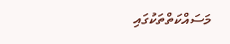މަސައްކަތްތަކުގައި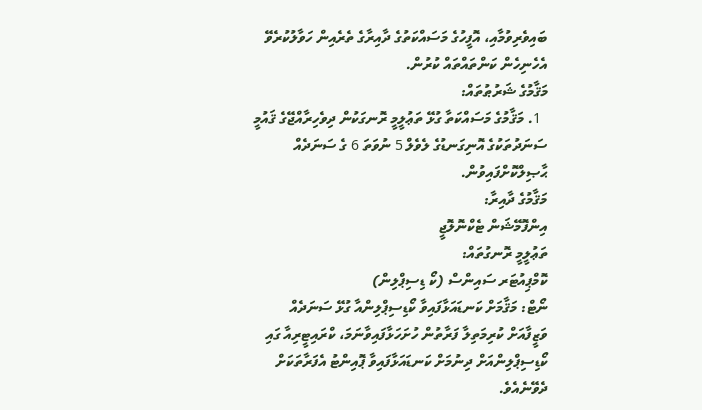ބައިވެރިވުމާއި، އޮފީހުގެ މަސައްކަތުގެ ދާއިރާގެ ތެރެއިން ހަވާލުކުރެވޭ އެހެނިހެން ކަންތައްތައް ކުރުން.
މަޤާމުގެ ޝަރުޠުތައް:
  1. މަޤާމުގެ މަސައްކަތާ ގުޅޭ ތަޢުލީމީ ރޮނގަކުން ދިވެހިރާއްޖޭގެ ޤައުމީ ސަނަދުތަކުގެ އޮނިގަނޑުގެ ލެވެލް 5 ނުވަތަ 6 ގެ ސަނަދެއް ޙާޞިލްކޮށްފައިވުން.
މަޤާމުގެ ދާއިރާ:
އިންފޮމޭޝަން ޓެކްނޮލޮޖީ
ތަޢުލީމީ ރޮނގުތައް:
ކޮމްޕިއުޓަރ ސައިންސް (ކޯ ޑިސިޕްލިން)
ނޯޓް: މަޤާމަށް ކަނޑައަޅާފައިވާ ކޯޑިސިޕްލިންއާ ގުޅޭ ސަނަދެއް ވަޒީފާއަށް ކުރިމަތިލާ ފަރާތުން ހުށަހަޅާފައިވާނަމަ، ކްރައިޓީރިއާ ގައި ކޯޑިސިޕްލިންއަށް ދިނުމަށް ކަނޑައަޅާފައިވާ ޕޮއިންޓު އެފަރާތަކަށް ދެވޭނެއެވެ.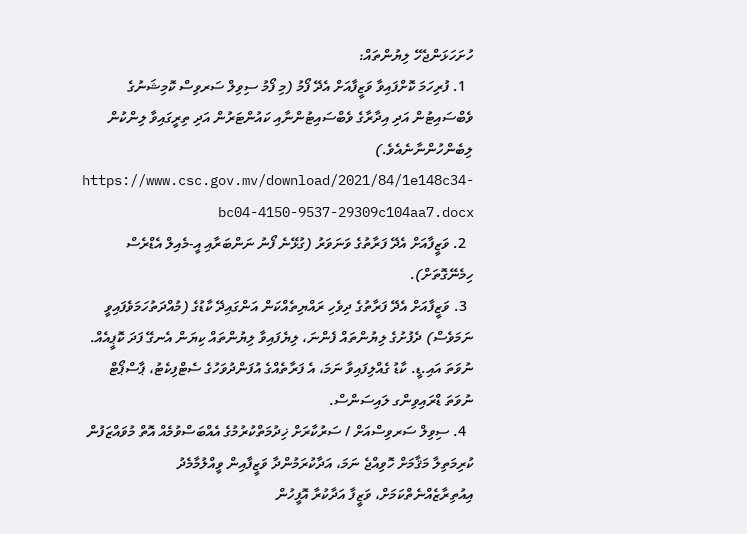ހުށަހަޅަންޖެހޭ ލިޔުންތައް:
  1. ފުރިހަމަ ކޮށްފައިވާ ވަޒީފާއަށް އެދޭ ފޯމު (މި ފޯމު ސިވިލް ސަރވިސް ކޮމިޝަނުގެ ވެބްސައިޓުން އަދި އިދާރާގެ ވެބްސައިޓުންނާއި ކައުންޓަރުން އަދި ތިރީގައިވާ ލިންކުން ލިބެންހުންނާނެއެވެ.)  https://www.csc.gov.mv/download/2021/84/1e148c34-bc04-4150-9537-29309c104aa7.docx
  2. ވަޒީފާއަށް އެދޭ ފަރާތުގެ ވަނަވަރު (ގުޅޭނެ ފޯނު ނަންބަރާއި އީ-މެއިލް އެޑްރެސް ހިމެނޭގޮތަށް).
  3. ވަޒީފާއަށް އެދޭ ފަރާތުގެ ދިވެހި ރައްޔިތެއްކަން އަންގައިދޭ ކާޑުގެ (މުއްދަތުހަމަވެފައިވީ ނަމަވެސް) ދެފުށުގެ ލިޔުންތައް ފެންނަ، ލިޔެފައިވާ ލިޔުންތައް ކިޔަން އެނގޭ ފަދަ ކޮޕީއެއް. ނުވަތަ އައި.ޑީ. ކާޑު ގެއްލިފައިވާ ނަމަ، އެ ފަރާތެއްގެ އުފަންދުވަހުގެ ސެޓްފިކެޓު، ޕާސްޕޯޓް ނުވަތަ ޑްރައިވިންގ ލައިސަންސް.
  4. ސިވިލް ސަރވިސްއަށް / ސަރުކާރަށް ޚިދުމަތްކުރުމުގެ އެއްބަސްވުމެއް އޮތް މުވައްޒަފުން ކުރިމަތިލާ މަޤާމަށް ހޮވިއްޖެ ނަމަ، އަދާކުރަމުންދާ ވަޒީފާއިން ވީއްލުމާމެދު އިއުތިރާޒެއްނެތްކަމަށް، ވަޒީފާ އަދާކުރާ އޮފީހުން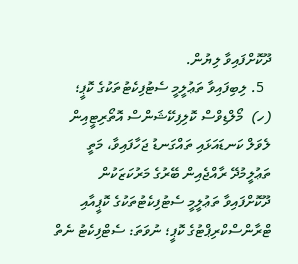ދޫކޮށްފައިވާ ލިޔުން.
  5. ލިބިފައިވާ ތަޢުލީމީ ސެޓުފިކެޓުތަކުގެ ކޮޕީ؛
(ހ)  މޯލްޑިވްސް ކޮލިފިކޭޝަންސް އޮތޯރިޓީއިން ލެވަލް ކަނޑައަޅައި ތައްގަނޑު ޖަހާފައިވާ، މަތީ ތަޢުލީމުދޭ ރާއްޖެއިން ބޭރުގެ މަރުކަޒަކުން ދޫކޮށްފައިވާ ތަޢުލީމީ ސެޓުފިކެޓުތަކުގެ ކޮޕީއާއި ޓްރާންސްކްރިޕްޓުގެ ކޮޕީ؛ ނުވަތަ: ސެޓްފިކެޓު ނެތް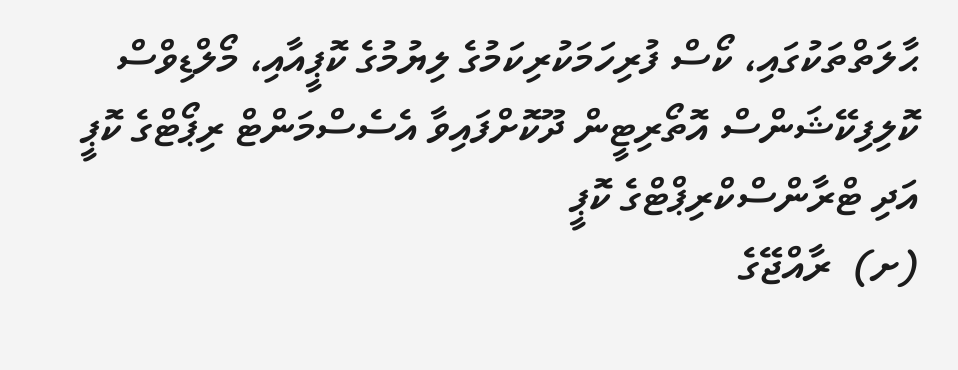ޙާލަތްތަކުގައި، ކޯސް ފުރިހަމަކުރިކަމުގެ ލިޔުމުގެ ކޮޕީއާއި، މޯލްޑިވްސް ކޮލިފިކޭޝަންސް އޮތޯރިޓީން ދޫކޮށްފައިވާ އެސެސްމަންޓް ރިޕޯޓްގެ ކޮޕީ އަދި ޓްރާންސްކްރިޕްޓްގެ ކޮޕީ
(ށ)  ރާއްޖޭގެ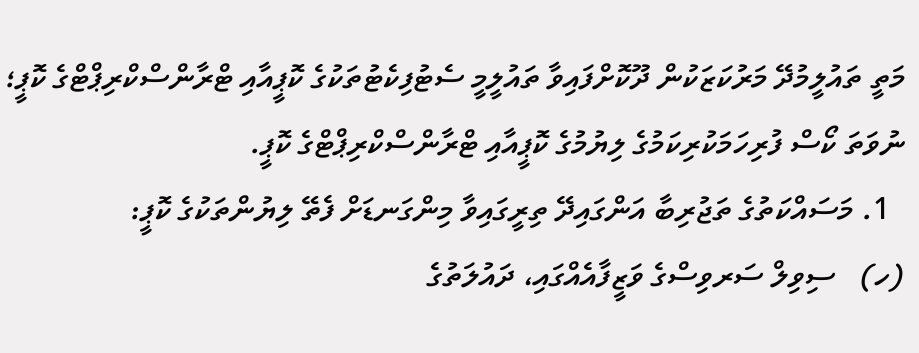މަތީ ތައުލީމުދޭ މަރުކަޒަކުން ދޫކޮށްފައިވާ ތައުލީމީ ސެޓުފިކެޓުތަކުގެ ކޮޕީއާއި ޓްރާންސްކްރިޕްޓްގެ ކޮޕީ؛ ނުވަތަ ކޯސް ފުރިހަމަކުރިކަމުގެ ލިޔުމުގެ ކޮޕީއާއި ޓްރާންސްކްރިޕްޓްގެ ކޮޕީ.
  1. މަސައްކަތުގެ ތަޖުރިބާ އަންގައިދޭ ތިރީގައިވާ މިންގަނޑަށް ފެތޭ ލިޔުންތަކުގެ ކޮޕީ:
(ހ)   ސިވިލް ސަރވިސްގެ ވަޒީފާއެއްގައި، ދައުލަތުގެ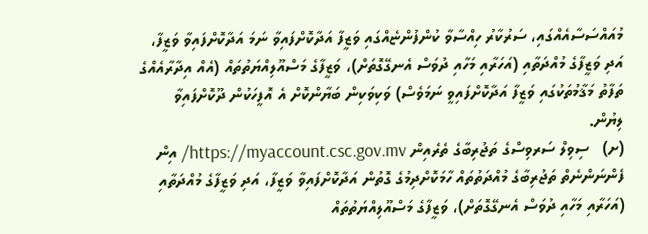މުއައްސަސާއެއްގައި، ސަރުކާރު ހިއްސާވާ ކުންފުންޏެއްގައި ވަޒީފާ އަދާކޮށްފައިވާ ނަމަ އަދާކޮށްފައިވާ ވަޒީފާ، އަދި ވަޒީފާގެ މުއްދަތާއި (އަހަރާއި މަހާއި ދުވަސް އެނގޭގޮތަށް)، ވަޒީފާގެ މަސްއޫލިއްޔަތުތައް (އެއް އިދާރާއެއްގެ ތަފާތު މަޤާމުތަކުގައި ވަޒީފާ އަދާކޮށްފައިވީ ނަމަވެސް) ވަކިވަކިން ބަޔާންކޮށް އެ އޮފީހަކުން ދޫކޮށްފައިވާ ލިޔުން.
(ށ)   ސިވިލް ސަރވިސްގެ ތަޖުރިބާގެ ތެރެއިން https://myaccount.csc.gov.mv/ އިން ފެންނަންނެތް ތަޖުރިބާގެ މުއްދަތުތައް ހާމަކޮށްދިމުގެ ގޮތުން އަދާކޮށްފައިވާ ވަޒީފާ، އަދި ވަޒީފާގެ މުއްދަތާއި (އަހަރާއި މަހާއި ދުވަސް އެނގޭގޮތަށް)، ވަޒީފާގެ މަސްއޫލިއްޔަތުތައް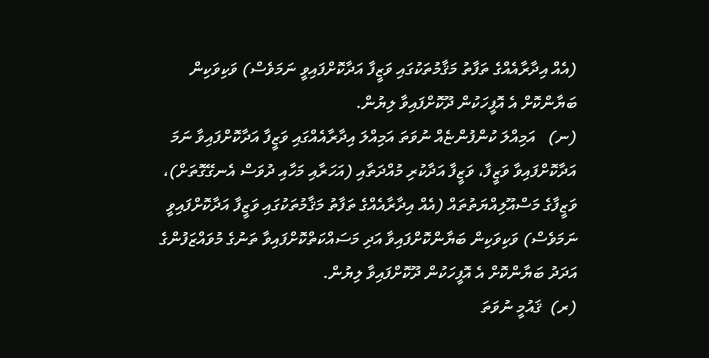(އެއް އިދާރާއެއްގެ ތަފާތު މަޤާމުތަކުގައި ވަޒީފާ އަދާކޮށްފައިވީ ނަމަވެސް) ވަކިވަކިން ބަޔާންކޮށް އެ އޮފީހަކުން ދޫކޮށްފައިވާ ލިޔުން.
(ނ)   އަމިއްލަ ކުންފުންޏެއް ނުވަތަ އަމިއްލަ އިދާރާއެއްގައި ވަޒީފާ އަދާކޮށްފައިވާ ނަމަ އަދާކޮށްފައިވާ ވަޒީފާ، ވަޒީފާ އަދާކުރި މުއްދަތާއި (އަހަރާއި މަހާއި ދުވަސް އެނގޭގޮތަށް)، ވަޒީފާގެ މަސްއޫލިއްޔަތުތައް (އެއް އިދާރާއެއްގެ ތަފާތު މަޤާމުތަކުގައި ވަޒީފާ އަދާކޮށްފައިވީ ނަމަވެސް) ވަކިވަކިން ބަޔާންކޮށްފައިވާ އަދި މަސައްކަތްކޮށްފައިވާ ތަނުގެ މުވައްޒަފުންގެ އަދަދު ބަޔާންކޮށް އެ އޮފީހަކުން ދޫކޮށްފައިވާ ލިޔުން.
(ރ)  ޤައުމީ ނުވަތަ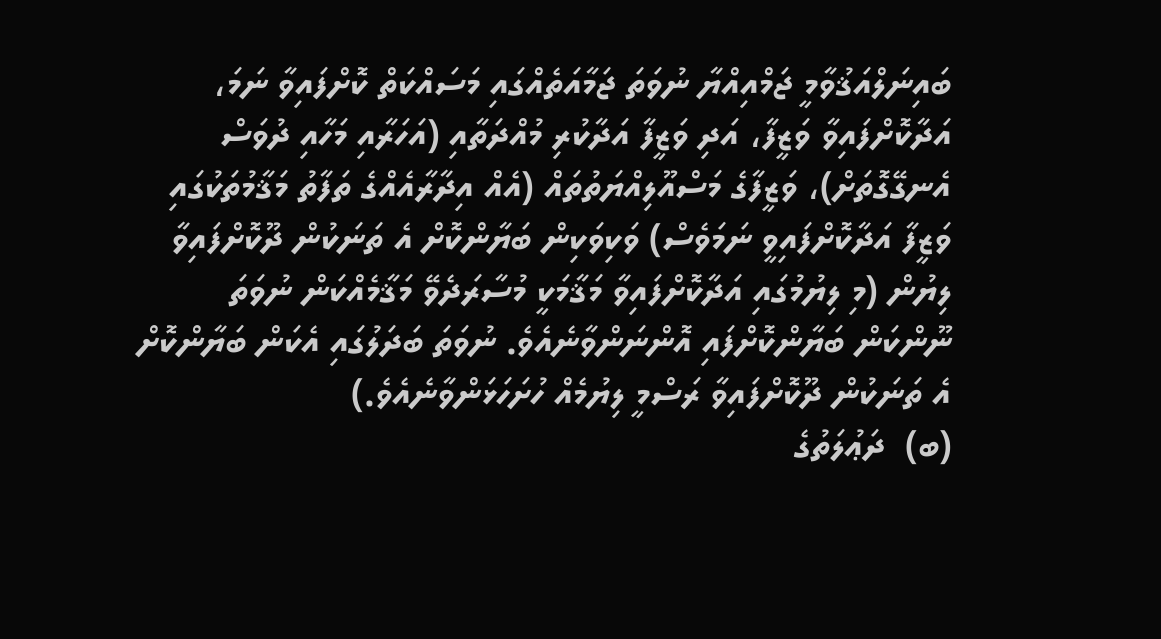ބައިނަލްއަޤުވާމީ ޖަމްއިއްޔާ ނުވަތަ ޖަމާއަތެއްގައި މަސައްކަތް ކޮށްފައިވާ ނަމަ، އަދާކޮށްފައިވާ ވަޒީފާ، އަދި ވަޒީފާ އަދާކުރި މުއްދަތާއި (އަހަރާއި މަހާއި ދުވަސް އެނގޭގޮތަށް)، ވަޒީފާގެ މަސްއޫލިއްޔަތުތައް (އެއް އިދާރާއެއްގެ ތަފާތު މަޤާމުތަކުގައި ވަޒީފާ އަދާކޮށްފައިވީ ނަމަވެސް) ވަކިވަކިން ބަޔާންކޮށް އެ ތަނަކުން ދޫކޮށްފައިވާ ލިޔުން (މި ލިޔުމުގައި އަދާކޮށްފައިވާ މަޤާމަކީ މުސާރަދެވޭ މަޤާމެއްކަން ނުވަތަ ނޫންކަން ބަޔާންކޮށްފައި އޮންނަންވާނެއެވެ. ނުވަތަ ބަދަލުގައި އެކަން ބަޔާންކޮށް އެ ތަނަކުން ދޫކޮށްފައިވާ ރަސްމީ ލިޔުމެއް ހުށަހަޅަންވާނެއެވެ.)
(ބ)  ދަޢުލަތުގެ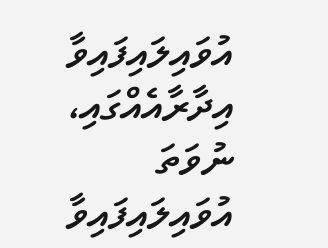އުވައިލައިފައިވާ އިދާރާއެއްގައި، ނުވަތަ އުވައިލައިފައިވާ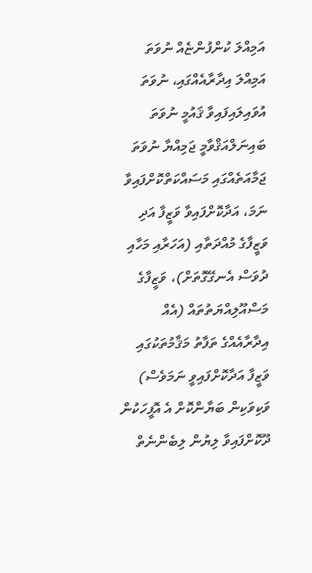އަމިއްލަ ކުންފުންޏެއް ނުވަތަ އަމިއްލަ އިދާރާއެއްގައި، ނުވަތަ އުވައިލައިފައިވާ ޤައުމީ ނުވަތަ ބައިނަލްއަޤްވާމީ ޖަމިއްޔާ ނުވަތަ ޖަމާއަތެއްގައި މަސައްކަތްކޮށްފައިވާ ނަމަ، އަދާކޮށްފައިވާ ވަޒީފާ އަދި ވަޒީފާގެ މުއްދަތާއި (އަހަރާއި މަހާއި ދުވަސް އެނގޭގޮތަށް)، ވަޒީފާގެ މަސްއޫލިއްޔަތުތައް (އެއް އިދާރާއެއްގެ ތަފާތު މަޤާމުތަކުގައި ވަޒީފާ އަދާކޮށްފައިވީ ނަމަވެސް) ވަކިވަކިން ބަޔާންކޮށް އެ އޮފީހަކުން ދޫކޮށްފައިވާ ލިޔުން ލިބެންނެތް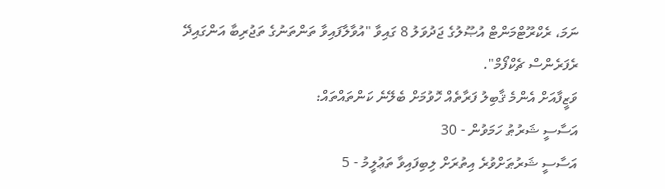ނަމަ، ރެކްރޫޓްމަންޓް އުޞޫލުގެ ޖަދުވަލު 8 ގައިވާ "އުވާލާފައިވާ ތަންތަނުގެ ތަޖުރިބާ އަންގައިދޭ ރެފަރެންސް ޗެކްފޯމް".
ވަޒީފާއަށް އެންމެ ޤާބިލު ފަރާތެއް ހޮވުމަށް ބެލޭނެ ކަންތައްތައް:
އަސާސީ ޝަރުޠު ހަމަވުން - 30
އަސާސީ ޝަރުޠަށްވުރެ އިތުރަށް ލިބިފައިވާ ތަޢުލީމު - 5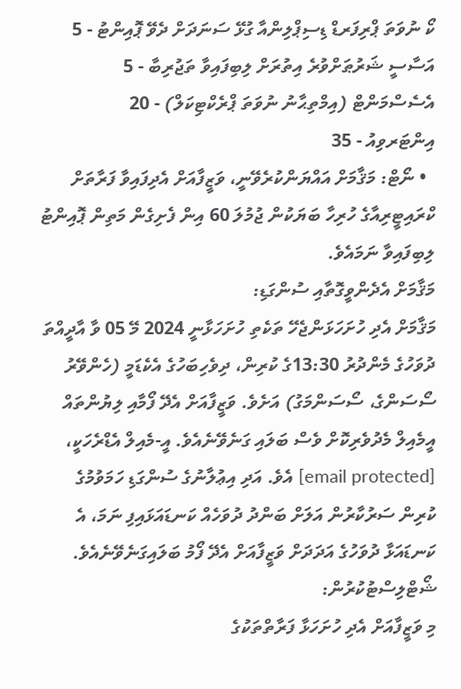ކޯ ނުވަތަ ޕްރިފަރޑް ޑިސިޕްލިންއާ ގުޅޭ ސަނަދަށް ދެވޭ ޕޮއިންޓު - 5
އަސާސީ ޝަރުޠަށްވުރެ އިތުރަށް ލިބިފައިވާ ތަޖުރިބާ - 5
އެސެސްމަންޓް (އިމްތިޙާނު ނުވަތަ ޕްރެކްޓިކަލް) - 20
އިންޓަރވިއު - 35
  • ނޯޓް: މަޤާމަށް އައްޔަންކުރެވޭނީ، ވަޒީފާއަށް އެދިފައިވާ ފަރާތަށް ކްރައިޓީރިއާގެ ހުރިހާ ބަޔަކުން ޖުމުލަ 60 އިން ފެށިގެން މަތިން ޕޮއިންޓު ލިބިފައިވާ ނަމައެވެ.
މަޤާމަށް އެދެންވީގޮތާއި ސުންގަޑި:
މަޤާމަށް އެދި ހުށަހަޅަންޖެހޭ ތަކެތި ހުށަހަޅާނީ 2024 މޭ 05 ވާ އާދީއްތަ ދުވަހުގެ މެންދުރު 13:30ގެ ކުރިން، ދިވެހިބަހުގެ އެކެޑަމީ (ހެންވޭރު ސޯސަންގެ، ސޯސަންމަގު) އަށެވެ. ވަޒީފާއަށް އެދޭ ފޯމާއި ލިޔުންތައް އީމެއިލް މެދުވެރިކޮށް ވެސް ބަލައި ގަނެވޭނެއެވެ. އީ-މެއިލް އެޑްރެހަކީ، [email protected] އެވެ. އަދި އިޢުލާނުގެ ސުންގަޑި ހަމަވުމުގެ ކުރިން ސަރުކާރުން އަލަށް ބަންދު ދުވަހެއް ކަނޑައަޅައިފި ނަމަ، އެ ކަނޑައަޅާ ދުވަހުގެ އަދަދަށް ވަޒީފާއަށް އެދޭ ފޯމު ބަލައިގަނެވޭނެއެވެ.
ޝޯޓްލިސްޓުކުރުން:
މި ވަޒީފާއަށް އެދި ހުށަހަޅާ ފަރާތްތަކުގެ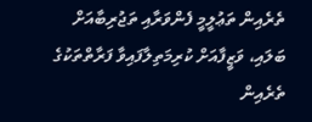ތެރެއިން ތަޢުލީމީ ފެންވަރާއި ތަޖުރިބާއަށް ބަލައި، ވަޒީފާއަށް ކުރިމަތިލާފައިވާ ފަރާތްތަކުގެ ތެރެއިން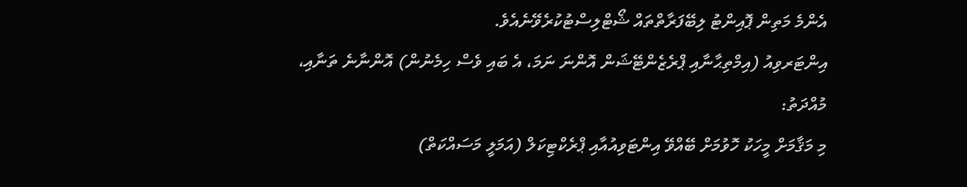އެންމެ މަތިން ޕޮއިންޓު ލިބޭފަރާތްތައް ޝޯޓްލިސްޓުކުރެވޭނެއެވެ.
އިންޓަރވިއު (އިމްތިޙާނާއި ޕްރެޒެންޓޭޝަން އޮންނަ ނަމަ، އެ ބައި ވެސް ހިމެނުން) އޮންނާނެ ތަނާއި، މުއްދަތު:
މި މަޤާމަށް މީހަކު ހޮވުމަށް ބޭއްވޭ އިންޓަވިއުއާއި ޕްރެކްޓިކަލް (އަމަލީ މަސައްކަތް)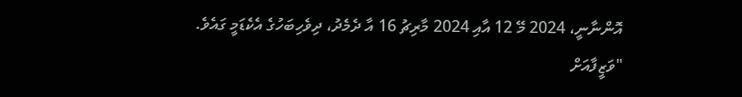އޮންނާނީ، 2024 މޭ 12 އާއި 2024 މާރިޗު 16 އާ ދެމެދު، ދިވެހިބަހުގެ އެކެޑަމީ ގައެވެ.
"ވަޒީފާއަށް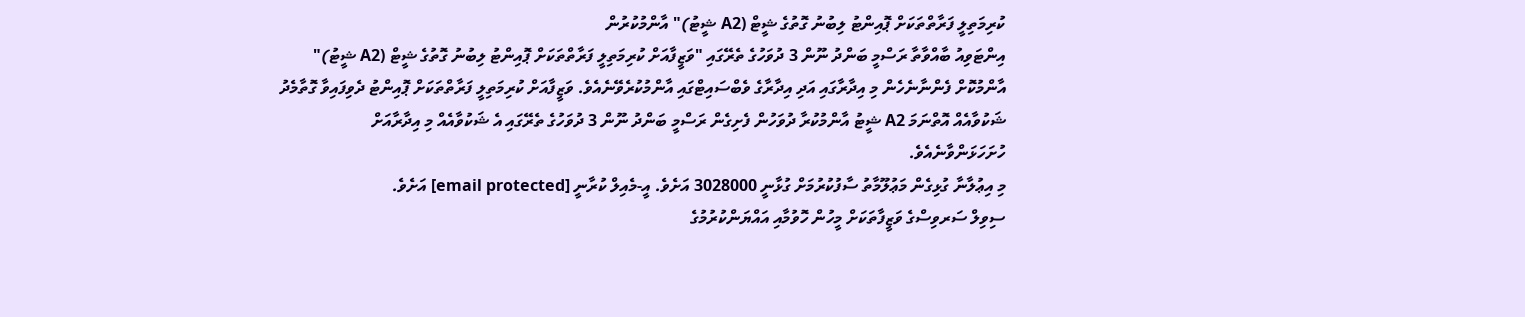ކުރިމަތިލީ ފަރާތްތަކަށް ޕޮއިންޓު ލިބުނު ގޮތުގެ ޝީޓް (A2 ޝީޓު)" އާންމުކުރުން
އިންޓަވިއު ބާއްވާތާ ރަސްމީ ބަންދު ނޫން 3 ދުވަހުގެ ތެރޭގައި "ވަޒީފާއަށް ކުރިމަތިލީ ފަރާތްތަކަށް ޕޮއިންޓު ލިބުނު ގޮތުގެ ޝީޓް (A2 ޝީޓު)" އާންމުކޮށް ފެންނާނެހެން މި އިދާރާގައި އަދި އިދާރާގެ ވެބްސައިޓްގައި އާންމުކުރެވޭނެއެވެ. ވަޒީފާއަށް ކުރިމަތިލީ ފަރާތްތަކަށް ޕޮއިންޓު ދެވިފައިވާ ގޮތާމެދު ޝަކުވާއެއް އޮތްނަމަ A2 ޝީޓު އާންމުކުރާ ދުވަހުން ފެށިގެން ރަސްމީ ބަންދު ނޫން 3 ދުވަހުގެ ތެރޭގައި އެ ޝަކުވާއެއް މި އިދާރާއަށް ހުށަހަޅަންވާނެއެވެ.
މި އިޢުލާނާ ގުޅިގެން މަޢުލޫމާތު ސާފުކުރުމަށް ގުޅާނީ 3028000 އަށެވެ. އީ-މެއިލް ކުރާނީ [email protected] އަށެވެ.
ސިވިލް ސަރވިސްގެ ވަޒީފާތަކަށް މީހުން ހޮވުމާއި އައްޔަންކުރުމުގެ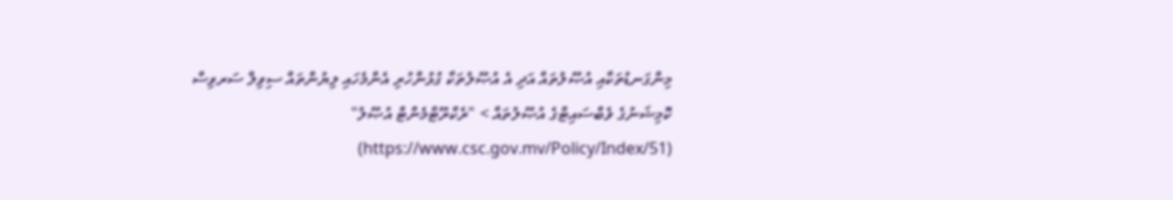މިންގަނޑުތަކާއި އުޞޫލުތައް އަދި އެ އުޞޫލުތަކާ ގުޅުންހުރި އެންމެހައި ލިޔުންތައް ސިވިލް ސަރވިސް ކޮމިޝަނުގެ ވެބްސައިޓްގެ އުޞޫލުތައް > "ރެކްރޫޓްމެންޓް އުޞޫލު" (https://www.csc.gov.mv/Policy/Index/51)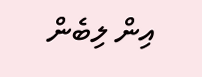އިން ލިބެން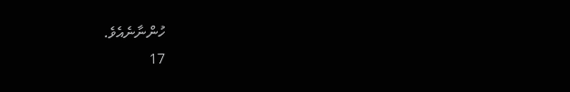ހުންނާނެއެވެ.
17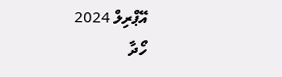އޭޕްރިލް 2024
ހޯދާ